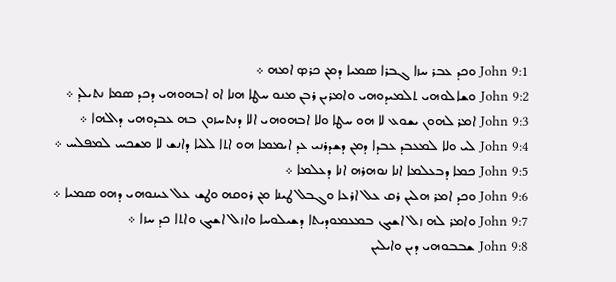John 9:1 ܘܟܕ ܥܒܪ ܚܙܐ ܓܒܪܐ ܤܡܝܐ ܕܡܢ ܟܪܤ ܐܡܗ ܀
John 9:2 ܘܫܐܠܘܗܝ ܬܠܡܝܕܘܗܝ ܘܐܡܪܝܢ ܪܒܢ ܡܢܘ ܚܛܐ ܗܢܐ ܐܘ ܐܒܗܘܗܝ ܕܟܕ ܤܡܐ ܢܬܝܠܕ ܀
John 9:3 ܐܡܪ ܠܗܘܢ ܝܫܘܥ ܠܐ ܗܘ ܚܛܐ ܘܠܐ ܐܒܗܘܗܝ ܐܠܐ ܕܢܬܚܙܘܢ ܒܗ ܥܒܕܘܗܝ ܕܐܠܗܐ ܀
John 9:4 ܠܝ ܘܠܐ ܠܡܥܒܕ ܥܒܕܐ ܕܡܢ ܕܫܕܪܢܝ ܥܕ ܐܝܡܡܐ ܗܘ ܐܬܐ ܠܠܝܐ ܕܐܢܫ ܠܐ ܡܫܟܚ ܠܡܦܠܚ ܀
John 9:5 ܟܡܐ ܕܒܥܠܡܐ ܐܢܐ ܢܘܗܪܗ ܐܢܐ ܕܥܠܡܐ ܀
John 9:6 ܘܟܕ ܐܡܪ ܗܠܝܢ ܪܩ ܥܠ ܐܪܥܐ ܘܓܒܠ ܛܝܢܐ ܡܢ ܪܘܩܗ ܘܛܫ ܥܠ ܥܝܢܘܗܝ ܕܗܘ ܤܡܝܐ ܀
John 9:7 ܘܐܡܪ ܠܗ ܙܠ ܐܫܝܓ ܒܡܥܡܘܕܝܬܐ ܕܫܝܠܘܚܐ ܘܐܙܠ ܐܫܝܓ ܘܐܬܐ ܟܕ ܚܙܐ ܀
John 9:8 ܫܒܒܘܗܝ ܕܝܢ ܘܐܝܠܝܢ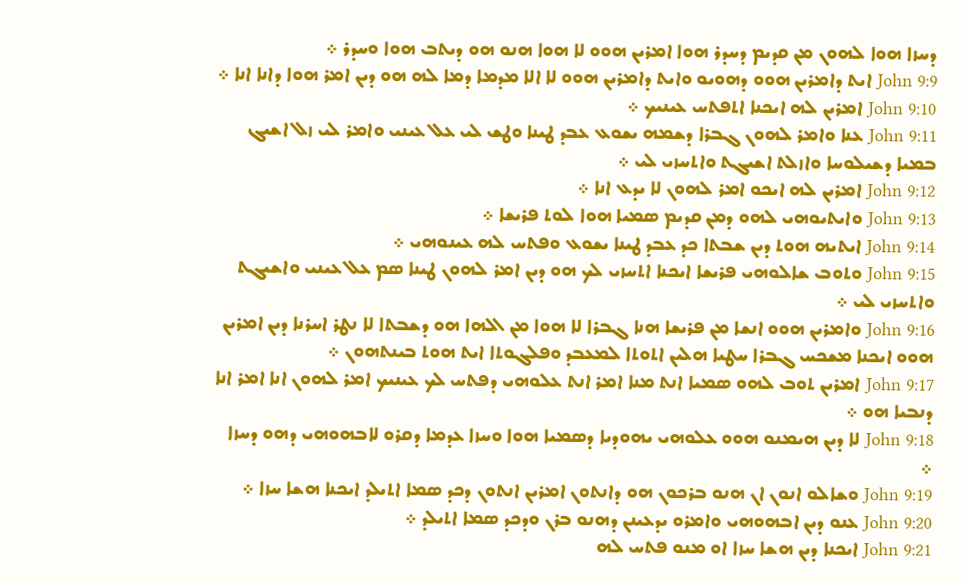ܕܚܙܐ ܗܘܐ ܠܗܘܢ ܡܢ ܩܕܝܡ ܕܚܕܪ ܗܘܐ ܐܡܪܝܢ ܗܘܘ ܠܐ ܗܘܐ ܗܢܘ ܗܘ ܕܝܬܒ ܗܘܐ ܘܚܕܪ ܀
John 9:9 ܐܝܬ ܕܐܡܪܝܢ ܗܘܘ ܕܗܘܝܘ ܘܐܝܬ ܕܐܡܪܝܢ ܗܘܘ ܠܐ ܐܠܐ ܡܕܡܐ ܕܡܐ ܠܗ ܗܘ ܕܝܢ ܐܡܪ ܗܘܐ ܕܐܢܐ ܐܢܐ ܀
John 9:10 ܐܡܪܝܢ ܠܗ ܐܝܟܢܐ ܐܬܦܬܚ ܥܝܢܝܟ ܀
John 9:11 ܥܢܐ ܘܐܡܪ ܠܗܘܢ ܓܒܪܐ ܕܫܡܗ ܝܫܘܥ ܥܒܕ ܛܝܢܐ ܘܛܫ ܠܝ ܥܠ ܥܝܢܝ ܘܐܡܪ ܠܝ ܙܠ ܐܫܝܓ ܒܡܝܐ ܕܫܝܠܘܚܐ ܘܐܙܠܬ ܐܫܝܓܬ ܘܐܬܚܙܝ ܠܝ ܀
John 9:12 ܐܡܪܝܢ ܠܗ ܐܝܟܘ ܐܡܪ ܠܗܘܢ ܠܐ ܝܕܥ ܐܢܐ ܀
John 9:13 ܘܐܝܬܝܘܗܝ ܠܗܘ ܕܡܢ ܩܕܝܡ ܤܡܝܐ ܗܘܐ ܠܘܬ ܦܪܝܫܐ ܀
John 9:14 ܐܝܬܝܗ ܗܘܬ ܕܝܢ ܫܒܬܐ ܟܕ ܥܒܕ ܛܝܢܐ ܝܫܘܥ ܘܦܬܚ ܠܗ ܥܝܢܘܗܝ ܀
John 9:15 ܘܬܘܒ ܫܐܠܘܗܝ ܦܪܝܫܐ ܐܝܟܢܐ ܐܬܚܙܝ ܠܟ ܗܘ ܕܝܢ ܐܡܪ ܠܗܘܢ ܛܝܢܐ ܤܡ ܥܠ ܥܝܢܝ ܘܐܫܝܓܬ ܘܐܬܚܙܝ ܠܝ ܀
John 9:16 ܘܐܡܪܝܢ ܗܘܘ ܐܢܫܐ ܡܢ ܦܪܝܫܐ ܗܢܐ ܓܒܪܐ ܠܐ ܗܘܐ ܡܢ ܐܠܗܐ ܗܘ ܕܫܒܬܐ ܠܐ ܢܛܪ ܐܚܪܢܐ ܕܝܢ ܐܡܪܝܢ ܗܘܘ ܐܝܟܢܐ ܡܫܟܚ ܓܒܪܐ ܚܛܝܐ ܗܠܝܢ ܐܬܘܬܐ ܠܡܥܒܕ ܘܦܠܓܘܬܐ ܐܝܬ ܗܘܬ ܒܝܢܬܗܘܢ ܀
John 9:17 ܐܡܪܝܢ ܬܘܒ ܠܗܘ ܤܡܝܐ ܐܢܬ ܡܢܐ ܐܡܪ ܐܢܬ ܥܠܘܗܝ ܕܦܬܚ ܠܟ ܥܝܢܝܟ ܐܡܪ ܠܗܘܢ ܐܢܐ ܐܡܪ ܐܢܐ ܕܢܒܝܐ ܗܘ ܀
John 9:18 ܠܐ ܕܝܢ ܗܝܡܢܘ ܗܘܘ ܥܠܘܗܝ ܝܗܘܕܝܐ ܕܤܡܝܐ ܗܘܐ ܘܚܙܐ ܥܕܡܐ ܕܩܪܘ ܠܐܒܗܘܗܝ ܕܗܘ ܕܚܙܐ ܀
John 9:19 ܘܫܐܠܘ ܐܢܘܢ ܐܢ ܗܢܘ ܒܪܟܘܢ ܗܘ ܕܐܢܬܘܢ ܐܡܪܝܢ ܐܢܬܘܢ ܕܟܕ ܤܡܐ ܐܬܝܠܕ ܐܝܟܢܐ ܗܫܐ ܚܙܐ ܀
John 9:20 ܥܢܘ ܕܝܢ ܐܒܗܘܗܝ ܘܐܡܪܘ ܝܕܥܝܢܢ ܕܗܢܘ ܒܪܢ ܘܕܟܕ ܤܡܐ ܐܬܝܠܕ ܀
John 9:21 ܐܝܟܢܐ ܕܝܢ ܗܫܐ ܚܙܐ ܐܘ ܡܢܘ ܦܬܚ ܠܗ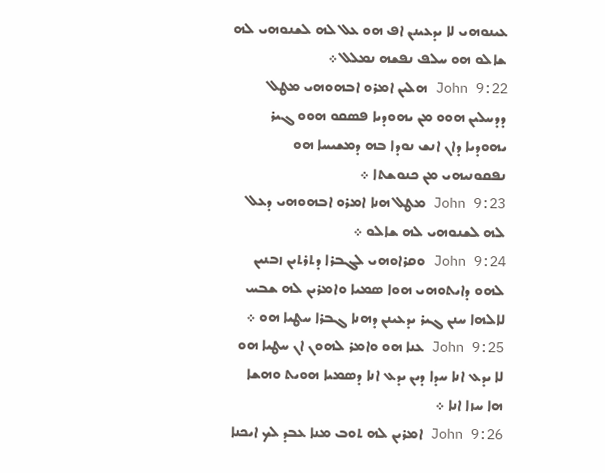ܥܝܢܘܗܝ ܠܐ ܝܕܥܝܢܢ ܐܦ ܗܘ ܥܠ ܠܗ ܠܫܢܘܗܝ ܠܗ ܫܐܠܘ ܗܘ ܚܠܦ ܢܦܫܗ ܢܡܠܠ ܀
John 9:22 ܗܠܝܢ ܐܡܪܘ ܐܒܗܘܗܝ ܡܛܠ ܕܕܚܠܝܢ ܗܘܘ ܡܢ ܝܗܘܕܝܐ ܦܤܩܘ ܗܘܘ ܓܝܪ ܝܗܘܕܝܐ ܕܐܢ ܐܢܫ ܢܘܕܐ ܒܗ ܕܡܫܝܚܐ ܗܘ ܢܦܩܘܢܝܗܝ ܡܢ ܟܢܘܫܬܐ ܀
John 9:23 ܡܛܠ ܗܢܐ ܐܡܪܘ ܐܒܗܘܗܝ ܕܥܠ ܠܗ ܠܫܢܘܗܝ ܠܗ ܫܐܠܘ ܀
John 9:24 ܘܩܪܐܘܗܝ ܠܓܒܪܐ ܕܬܪܬܝܢ ܙܒܢܝܢ ܠܗܘ ܕܐܝܬܘܗܝ ܗܘܐ ܤܡܝܐ ܘܐܡܪܝܢ ܠܗ ܫܒܚ ܠܐܠܗܐ ܚܢܢ ܓܝܪ ܝܕܥܝܢܢ ܕܗܢܐ ܓܒܪܐ ܚܛܝܐ ܗܘ ܀
John 9:25 ܥܢܐ ܗܘ ܘܐܡܪ ܠܗܘܢ ܐܢ ܚܛܝܐ ܗܘ ܠܐ ܝܕܥ ܐܢܐ ܚܕܐ ܕܝܢ ܝܕܥ ܐܢܐ ܕܤܡܝܐ ܗܘܝܬ ܘܗܫܐ ܗܐ ܚܙܐ ܐܢܐ ܀
John 9:26 ܐܡܪܝܢ ܠܗ ܬܘܒ ܡܢܐ ܥܒܕ ܠܟ ܐܝܟܢܐ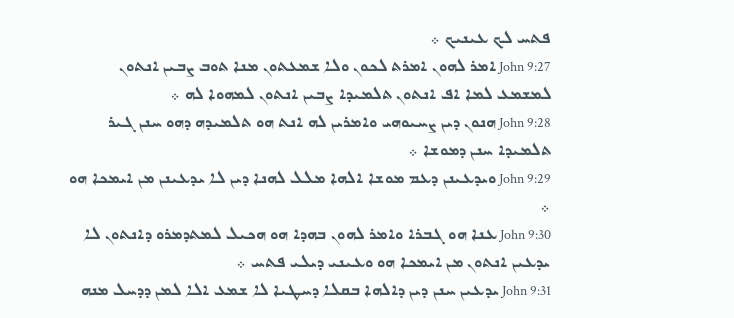ܦܬܚ ܠܟ ܥܝܢܝܟ ܀
John 9:27 ܐܡܪ ܠܗܘܢ ܐܡܪܬ ܠܟܘܢ ܘܠܐ ܫܡܥܬܘܢ ܡܢܐ ܬܘܒ ܨܒܝܢ ܐܢܬܘܢ ܠܡܫܡܥ ܠܡܐ ܐܦ ܐܢܬܘܢ ܬܠܡܝܕܐ ܨܒܝܢ ܐܢܬܘܢ ܠܡܗܘܐ ܠܗ ܀
John 9:28 ܗܢܘܢ ܕܝܢ ܨܚܝܘܗܝ ܘܐܡܪܝܢ ܠܗ ܐܢܬ ܗܘ ܬܠܡܝܕܗ ܕܗܘ ܚܢܢ ܓܝܪ ܬܠܡܝܕܐ ܚܢܢ ܕܡܘܫܐ ܀
John 9:29 ܘܝܕܥܝܢܢ ܕܥܡ ܡܘܫܐ ܐܠܗܐ ܡܠܠ ܠܗܢܐ ܕܝܢ ܠܐ ܝܕܥܝܢܢ ܡܢ ܐܝܡܟܐ ܗܘ ܀
John 9:30 ܥܢܐ ܗܘ ܓܒܪܐ ܘܐܡܪ ܠܗܘܢ ܒܗܕܐ ܗܘ ܗܟܝܠ ܠܡܬܕܡܪܘ ܕܐܢܬܘܢ ܠܐ ܝܕܥܝܢ ܐܢܬܘܢ ܡܢ ܐܝܡܟܐ ܗܘ ܘܥܝܢܝ ܕܝܠܝ ܦܬܚ ܀
John 9:31 ܝܕܥܝܢ ܚܢܢ ܕܝܢ ܕܐܠܗܐ ܒܩܠܐ ܕܚܛܝܐ ܠܐ ܫܡܥ ܐܠܐ ܠܡܢ ܕܕܚܠ ܡܢܗ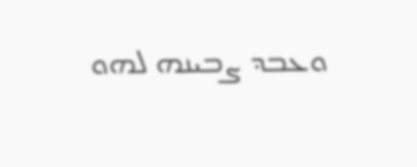ܘܥܒܕ ܨܒܝܢܗ ܠܗܘ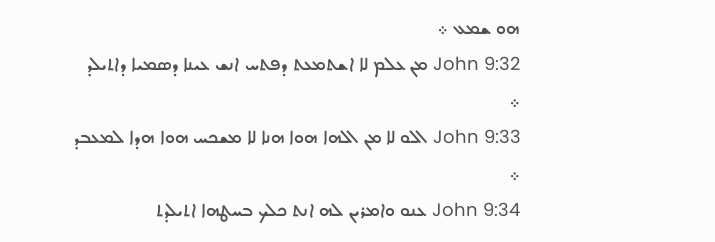ܗܘ ܫܡܥ ܀
John 9:32 ܡܢ ܥܠܡ ܠܐ ܐܫܬܡܥܬ ܕܦܬܚ ܐܢܫ ܥܝܢܐ ܕܤܡܝܐ ܕܐܬܝܠܕ ܀
John 9:33 ܐܠܘ ܠܐ ܡܢ ܐܠܗܐ ܗܘܐ ܗܢܐ ܠܐ ܡܫܟܚ ܗܘܐ ܗܕܐ ܠܡܥܒܕ ܀
John 9:34 ܥܢܘ ܘܐܡܪܝܢ ܠܗ ܐܢܬ ܟܠܟ ܒܚܛܗܐ ܐܬܝܠܕܬ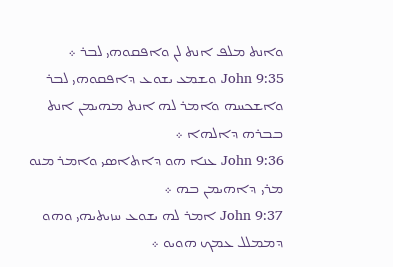ܘܐܢܬ ܡܠܦ ܐܢܬ ܠܢ ܘܐܦܩܘܗܝ ܠܒܪ ܀
John 9:35 ܘܫܡܥ ܝܫܘܥ ܕܐܦܩܘܗܝ ܠܒܪ ܘܐܫܟܚܗ ܘܐܡܪ ܠܗ ܐܢܬ ܡܗܝܡܢ ܐܢܬ ܒܒܪܗ ܕܐܠܗܐ ܀
John 9:36 ܥܢܐ ܗܘ ܕܐܬܐܤܝ ܘܐܡܪ ܡܢܘ ܡܪܝ ܕܐܗܝܡܢ ܒܗ ܀
John 9:37 ܐܡܪ ܠܗ ܝܫܘܥ ܚܙܝܬܝܗܝ ܘܗܘ ܕܡܡܠܠ ܥܡܟ ܗܘܝܘ ܀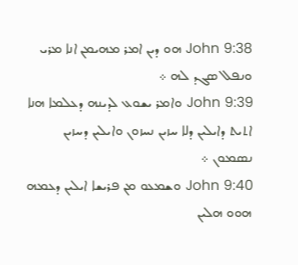John 9:38 ܗܘ ܕܝܢ ܐܡܪ ܡܗܝܡܢ ܐܢܐ ܡܪܝ ܘܢܦܠ ܤܓܕ ܠܗ ܀
John 9:39 ܘܐܡܪ ܝܫܘܥ ܠܕܝܢܗ ܕܥܠܡܐ ܗܢܐ ܐܬܝܬ ܕܐܝܠܝܢ ܕܠܐ ܚܙܝܢ ܢܚܙܘܢ ܘܐܝܠܝܢ ܕܚܙܝܢ ܢܤܡܘܢ ܀
John 9:40 ܘܫܡܥܘ ܡܢ ܦܪܝܫܐ ܐܝܠܝܢ ܕܥܡܗ ܗܘܘ ܗܠܝܢ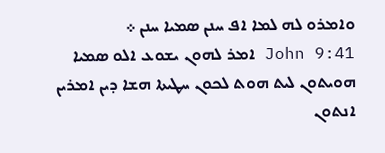ܘܐܡܪܘ ܠܗ ܠܡܐ ܐܦ ܚܢܢ ܤܡܝܐ ܚܢܢ ܀
John 9:41 ܐܡܪ ܠܗܘܢ ܝܫܘܥ ܐܠܘ ܤܡܝܐ ܗܘܝܬܘܢ ܠܝܬ ܗܘܬ ܠܟܘܢ ܚܛܝܬܐ ܗܫܐ ܕܝܢ ܐܡܪܝܢ ܐܢܬܘܢ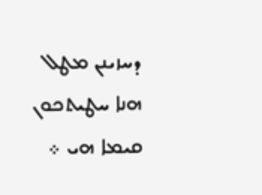ܕܚܙܝܢܢ ܡܛܠ ܗܢܐ ܚܛܝܬܟܘܢ ܩܝܡܐ ܗܝ ܀